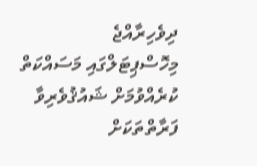ދިވެހިރާއްޖެ
މިހޮސްޕިޓަލްގައި މަސައްކަތް ކުރެއްވުމަށް ޝައުޤުވެރިވާ ފަރާތްތަކަށް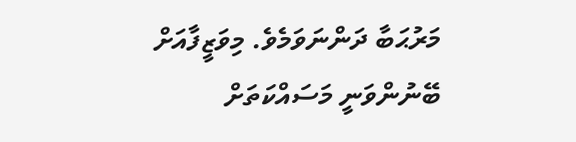މަރުޙަބާ ދަންނަވަމެވެ. މިވަޒީފާއަށް ބޭނުންވަނީ މަސައްކަތަށް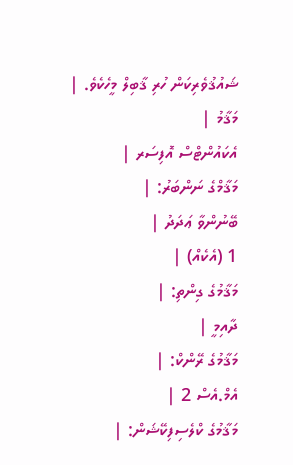ޝައުޤުވެރިކަން ހުރި ޤާބިލް މީހެކެވެ. |
މަޤާމު |
އެކައުންޓްސް އޮފިސަރ |
މަޤާމްގެ ނަންބަރު: |
ބޭނުންވާ ޢަދަދު |
1 (އެކެއް) |
މަޤާމުގެ ގިންތި: |
ދާއިމީ |
މަޤާމުގެ ރޭންކް: |
އެމް.އެސް 2 |
މަޤާމުގެ ކްލެސިފިކޭޝަން: |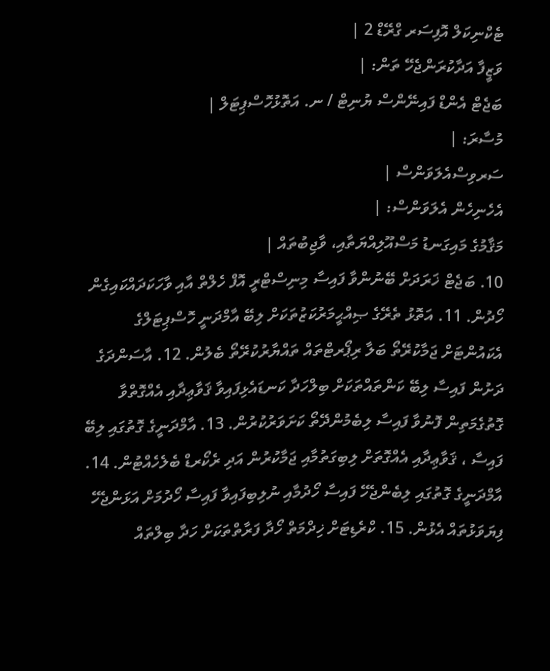ޓެކްނިކަލް އޮފިސަރ ގްރޭޑް 2 |
ވަޒީފާ އަދާކުރަންޖެހޭ ތަން: |
ބަޖެޓް އެންޑް ފައިނޭންސް ޔުނިޓް / ނ. އަތޮޅުހޮސްޕިޓަލް |
މުސާރަ: |
ސަރވިސްއެލަވަންސް |
އެހެނިހެން އެލަވަންސް: |
މަޤާމުގެ މައިގަނޑު މަސްއޫލިއްޔަތާއި، ވާޖިބުތައް |
10. ބަޖެޓް ޚަރަދަށް ބޭނުންވާ ފައިސާ މިނިސްޓްރީ އޮފް ހެލްތް އާއި ވާހަކަދައްކައިގެން ހޯދުން. 11. އަތޮޅު ތެރޭގެ ޞިއްޙީމަރުކަޒުތަކަށް ލިބޭ އާމްދަނީ ހޮސްޕިޓަލްގެ އެކައުންޓަށް ޖަމާކުރޭތޯ ބަލާ ރިޕޯރޓްތައް ތައްޔާރުކުރޭތޯ ބެލުން. 12. އާސަންދަގެ ދަށުން ފައިސާ ލިބޭ ކަންތައްތަކަށް ބިލްހަދާ ކަނޑައެޅިފައިވާ ޤަވާޢިދާއި އެއްގޮތްވާ ގޮތުގެމަތިން ފޮނުވާ ފައިސާ ލިބެމުންދޭތޯ ކަށަވަރުކުރުން. 13. އާމްދަނީގެ ގޮތުގައި ލިބޭ ފައިސާ ، ޤަވާޢިދާއި އެއްގޮތަށް ލިބިގަތުމާއި ޖަމާކުރުން އަދި ރެކޯރޑް ބެލެހެއްޓުން. 14. އާމްދަނީގެ ގޮތުގައި ލިބެންޖެހޭ ފައިސާ ހޯދުމާއި ނުލިބިފައިވާ ފައިސާ ހޯދުމަށް އަޅަންޖެހޭ ފިޔަވަޅުތައް އެޅުން. 15. ކްރެޑިޓަށް ޚިދްމަތް ހޯދާ ފަރާތްތަކަށް ހަދާ ބިލްތައް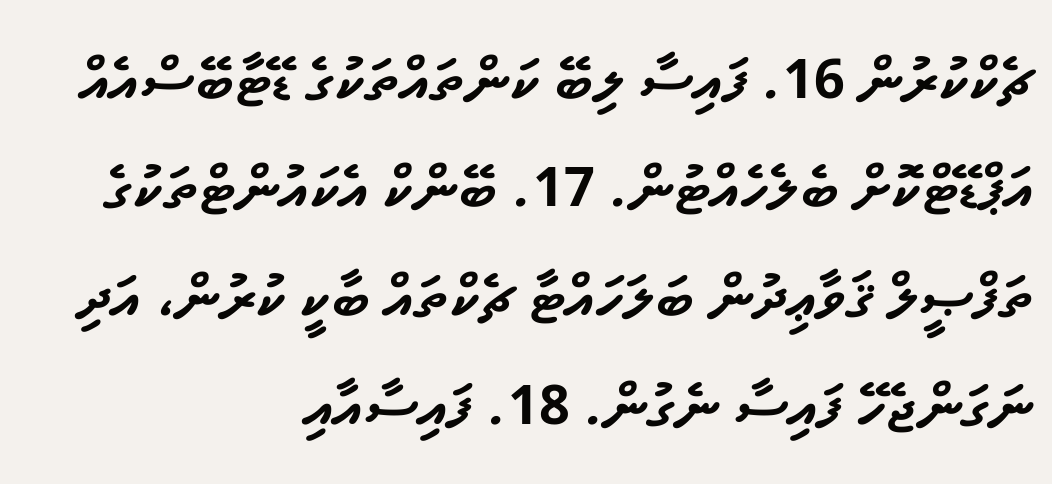ޗެކްކުރުން 16. ފައިސާ ލިބޭ ކަންތައްތަކުގެ ޑޭޓާބޭސްއެއް އަޕްޑޭޓްކޮށް ބެލެހެއްޓުން. 17. ބޭންކް އެކައުންޓްތަކުގެ ތަފްޞީލް ޤަވާޢިދުން ބަލަހައްޓާ ޗެކްތައް ބާކީ ކުރުން، އަދި ނަގަންޖެހޭ ފައިސާ ނެގުން. 18. ފައިސާއާއި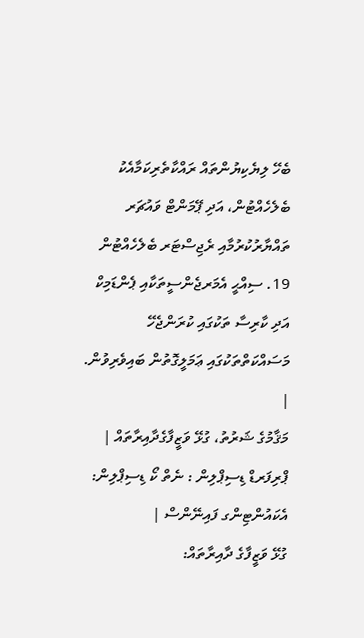ބެހޭ ލިޔެކިޔުންތައް ރައްކާތެރިކަމާއެކު ބެލެހެއްޓުން، އަދި ޕޭމަންޓް ވައުޗަރ ތައްޔާރުކުރުމާއި ރެޖިސްޓަރ ބެލެހެއްޓުން 19. ސިއްޙީ އެމަރޖެންސީތަކާއި ޕެންޑަމިކް އަދި ކާރިސާ ތަކުގައި ކުރަންޖެހޭ މަސައްކަތްތަކުގައި ޢަމަލީގޮތުން ބައިވެރިވުން. |
މަޤާމުގެ ޝަރުތު، ގުޅޭ ވަޒީފާގެދާއިރާތައް |
ޕްރިފަރޑް ޑިސިޕްލިން : ނެތް ކޯ ޑިސިޕްލިން: އެކައުންޓިންގ ފައިނޭންސް |
ގުޅޭ ވަޒީފާގެ ދާއިރާތައް: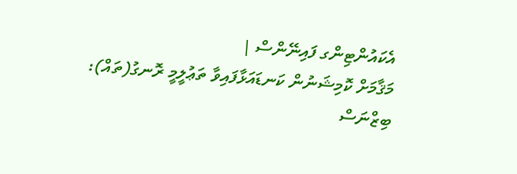އެކައުންޓިންގ ފައިނޭންސް |
މަޤާމަށް ކޮމިޝަނުން ކަނޑައަޅާފައިވާ ތަޢުލީމީ ރޮނގު(ތައް): ބިޒްނަސް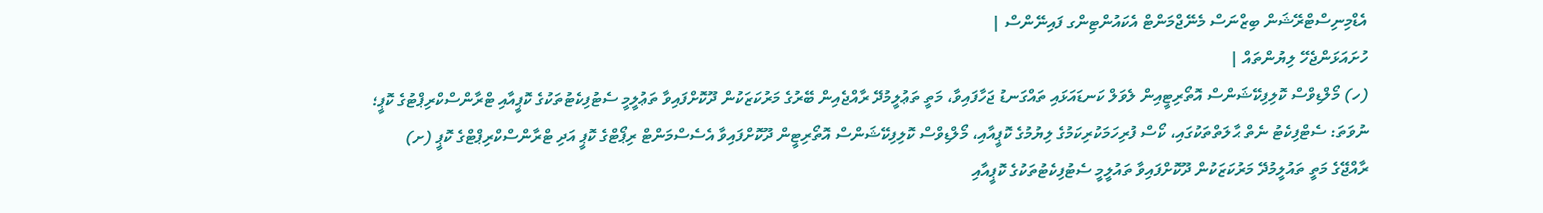އެޑްމިނިސްޓްރޭޝަން ބިޒްނަސް މެނޭޖްމަންޓް އެކައުންޓިންގ ފައިނޭންސް |
ހުށައަޅަންޖެހޭ ލިޔުންތައް |
(ހ) މޯލްޑިވްސް ކޮލިފިކޭޝަންސް އޮތޯރިޓީއިން ލެވަލް ކަނޑައަޅައި ތައްގަނޑު ޖަހާފައިވާ، މަތީ ތަޢުލީމުދޭ ރާއްޖެއިން ބޭރުގެ މަރުކަޒަކުން ދޫކޮށްފައިވާ ތަޢުލީމީ ސެޓުފިކެޓުތަކުގެ ކޮޕީއާއި ޓްރާންސްކްރިޕްޓުގެ ކޮޕީ؛ ނުވަތަ: ސެޓްފިކެޓު ނެތް ޙާލަތްތަކުގައި، ކޯސް ފުރިހަމަކުރިކަމުގެ ލިޔުމުގެ ކޮޕީއާއި، މޯލްޑިވްސް ކޮލިފިކޭޝަންސް އޮތޯރިޓީން ދޫކޮށްފައިވާ އެސެސްމަންޓް ރިޕޯޓްގެ ކޮޕީ އަދި ޓްރާންސްކްރިޕްޓްގެ ކޮޕީ (ށ) ރާއްޖޭގެ މަތީ ތައުލީމުދޭ މަރުކަޒަކުން ދޫކޮށްފައިވާ ތައުލީމީ ސެޓުފިކެޓުތަކުގެ ކޮޕީއާއި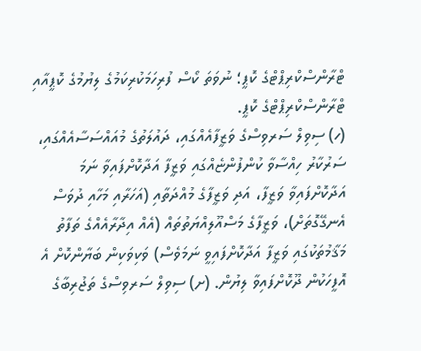ޓްރާންސްކްރިޕްޓްގެ ކޮޕީ؛ ނުވަތަ ކޯސް ފުރިހަމަކުރިކަމުގެ ލިޔުމުގެ ކޮޕީއާއި ޓްރާންސްކްރިޕްޓްގެ ކޮޕީ.
(ހ) ސިވިލް ސަރވިސްގެ ވަޒީފާއެއްގައި، ދައުލަތުގެ މުއައްސަސާއެއްގައި، ސަރުކާރު ހިއްސާވާ ކުންފުންޏެއްގައި ވަޒީފާ އަދާކޮށްފައިވާ ނަމަ އަދާކޮށްފައިވާ ވަޒީފާ، އަދި ވަޒީފާގެ މުއްދަތާއި (އަހަރާއި މަހާއި ދުވަސް އެނގޭގޮތަށް)، ވަޒީފާގެ މަސްއޫލިއްޔަތުތައް (އެއް އިދާރާއެއްގެ ތަފާތު މަޤާމުތަކުގައި ވަޒީފާ އަދާކޮށްފައިވީ ނަމަވެސް) ވަކިވަކިން ބަޔާންކޮށް އެ އޮފީހަކުން ދޫކޮށްފައިވާ ލިޔުން. (ށ) ސިވިލް ސަރވިސްގެ ތަޖުރިބާގެ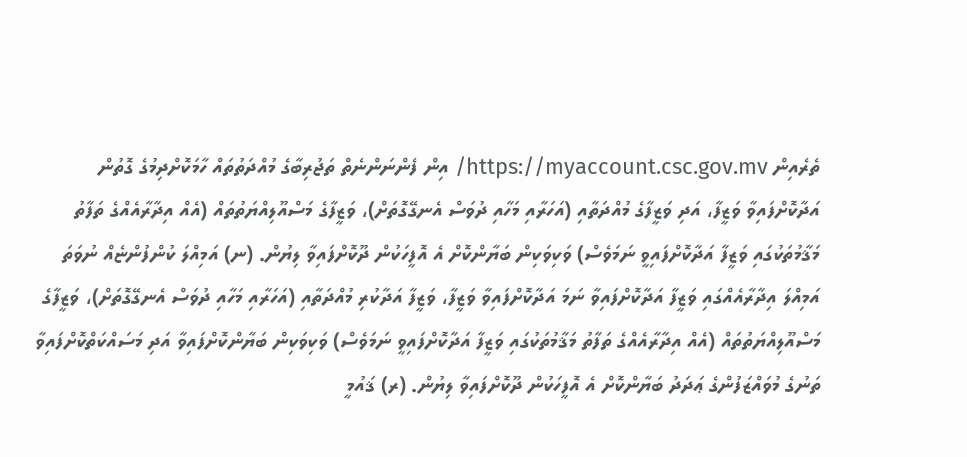ތެރެއިން https://myaccount.csc.gov.mv/ އިން ފެންނަންނެތް ތަޖުރިބާގެ މުއްދަތުތައް ހާމަކޮށްދިމުގެ ގޮތުން އަދާކޮށްފައިވާ ވަޒީފާ، އަދި ވަޒީފާގެ މުއްދަތާއި (އަހަރާއި މަހާއި ދުވަސް އެނގޭގޮތަށް)، ވަޒީފާގެ މަސްއޫލިއްޔަތުތައް (އެއް އިދާރާއެއްގެ ތަފާތު މަޤާމުތަކުގައި ވަޒީފާ އަދާކޮށްފައިވީ ނަމަވެސް) ވަކިވަކިން ބަޔާންކޮށް އެ އޮފީހަކުން ދޫކޮށްފައިވާ ލިޔުން. (ނ) އަމިއްލަ ކުންފުންޏެއް ނުވަތަ އަމިއްލަ އިދާރާއެއްގައި ވަޒީފާ އަދާކޮށްފައިވާ ނަމަ އަދާކޮށްފައިވާ ވަޒީފާ، ވަޒީފާ އަދާކުރި މުއްދަތާއި (އަހަރާއި މަހާއި ދުވަސް އެނގޭގޮތަށް)، ވަޒީފާގެ މަސްއޫލިއްޔަތުތައް (އެއް އިދާރާއެއްގެ ތަފާތު މަޤާމުތަކުގައި ވަޒީފާ އަދާކޮށްފައިވީ ނަމަވެސް) ވަކިވަކިން ބަޔާންކޮށްފައިވާ އަދި މަސައްކަތްކޮށްފައިވާ ތަނުގެ މުވައްޒަފުންގެ ޢަދަދު ބަޔާންކޮށް އެ އޮފީހަކުން ދޫކޮށްފައިވާ ލިޔުން. (ރ) ޤައުމީ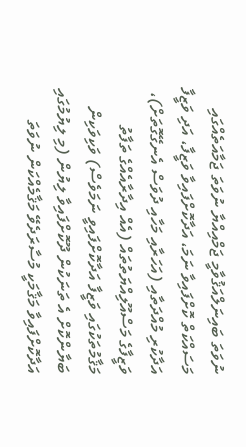ނުވަތަ ބައިނަލްއަޤުވާމީ ޖަމްއިއްޔާ ނުވަތަ ޖަމާއަތެއްގައި މަސައްކަތް ކޮށްފައިވާ ނަމަ، އަދާކޮށްފައިވާ ވަޒީފާ، އަދި ވަޒީފާ އަދާކުރި މުއްދަތާއި (އަހަރާއި މަހާއި ދުވަސް އެނގޭގޮތަށް)، ވަޒީފާގެ މަސްއޫލިއްޔަތުތައް (އެއް އިދާރާއެއްގެ ތަފާތު މަޤާމުތަކުގައި ވަޒީފާ އަދާކޮށްފައިވީ ނަމަވެސް) ވަކިވަކިން ބަޔާންކޮށް އެ ތަނަކުން ދޫކޮށްފައިވާ ލިޔުން (މި ލިޔުމުގައި އަދާކޮށްފައިވާ މަޤާމަކީ މުސާރަދެވޭ މަޤާމެއްކަން ނުވަތަ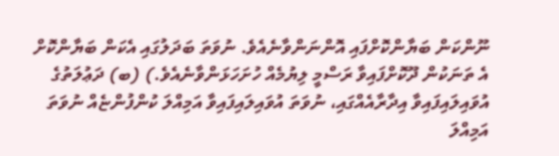ނޫންކަން ބަޔާންކޮށްފައި އޮންނަންވާނެއެވެ. ނުވަތަ ބަދަލުގައި އެކަން ބަޔާންކޮށް އެ ތަނަކުން ދޫކޮށްފައިވާ ރަސްމީ ލިޔުމެއް ހުށަހަޅަންވާނެއެވެ.) (ބ) ދަޢުލަތުގެ އުވައިލައިފައިވާ އިދާރާއެއްގައި، ނުވަތަ އުވައިލައިފައިވާ އަމިއްލަ ކުންފުންޏެއް ނުވަތަ އަމިއްލަ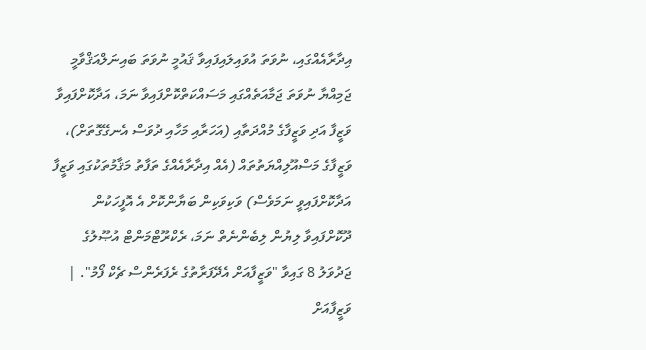އިދާރާއެއްގައި، ނުވަތަ އުވައިލައިފައިވާ ޤައުމީ ނުވަތަ ބައިނަލްއަޤްވާމީ ޖަމިއްޔާ ނުވަތަ ޖަމާއަތެއްގައި މަސައްކަތްކޮށްފައިވާ ނަމަ، އަދާކޮށްފައިވާ ވަޒީފާ އަދި ވަޒީފާގެ މުއްދަތާއި (އަހަރާއި މަހާއި ދުވަސް އެނގޭގޮތަށް)، ވަޒީފާގެ މަސްއޫލިއްޔަތުތައް (އެއް އިދާރާއެއްގެ ތަފާތު މަޤާމުތަކުގައި ވަޒީފާ އަދާކޮށްފައިވީ ނަމަވެސް) ވަކިވަކިން ބަޔާންކޮށް އެ އޮފީހަކުން ދޫކޮށްފައިވާ ލިޔުން ލިބެންނެތް ނަމަ، ރެކްރޫޓްމަންޓް އުޞޫލުގެ ޖަދުވަލު 8 ގައިވާ "ވަޒީފާއަށް އެދޭފަރާތުގެ ރެފަރެންސް ޗެކް ފޯމު". |
ވަޒީފާއަށް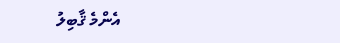އެންމެ ޤާބިލު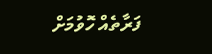ފަރާތެއް ހޮވުމަށް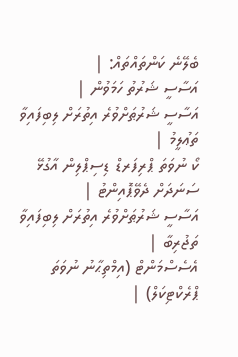ބެލޭނެ ކަންތައްތައް: |
އަސާސީ ޝަރުތު ހަމަވުން |
އަސާސީ ޝަރުޠަށްވުރެ އިތުރަށް ލިބިފައިވާ ތަޢުލީމު |
ކޯ ނުވަތަ ޕްރިފަރޑް ޑިސިޕްލިން އާގުޅޭ ސަނަދަށް ދެވޭޕޮއިންޓު |
އަސާސީ ޝަރުޠަށްވުރެ އިތުރަށް ލިބިފައިވާ ތަޖުރިބާ |
އެސެސްމަންޓް (އިމްތިޙާނު ނުވަތަ ޕްރެކްޓިކަލް) |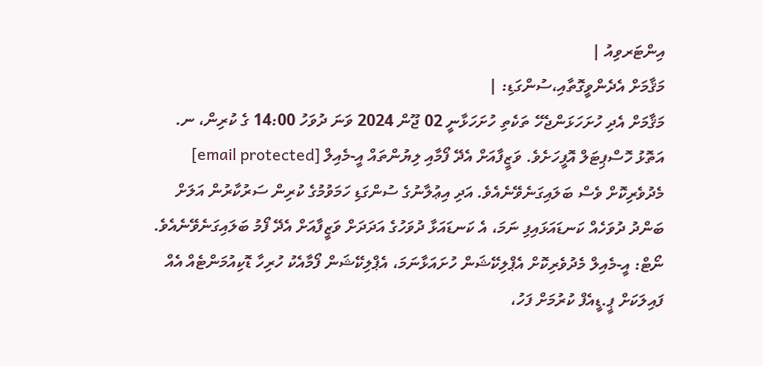އިންޓަރވިއު |
މަޤާމަށް އެދެންވީގޮތާއި،ސުންގަޑި: |
މަޤާމަށް އެދި ހުށަހަޅަންޖެހޭ ތަކެތި ހުށަހަޅާނީ 02 ޖޫން 2024 ވަނަ ދުވަހު 14:00 ގެ ކުރިން، ނ. އަތޮޅު ހޮސްޕިޓަލް އޮފީހަށެވެ. ވަޒީފާއަށް އެދޭ ފޯމާއި ލިޔުންތައް އީ-މެއިލް [email protected] މެދުވެރިކޮށް ވެސް ބަލައިގަނެވޭނެއެވެ. އަދި އިޢުލާނުގެ ސުންގަޑި ހަމަވުމުގެ ކުރިން ސަރުކާރުން އަލަށް ބަންދު ދުވަހެއް ކަނޑައަޅައިފި ނަމަ، އެ ކަނޑައަޅާ ދުވަހުގެ އަދަދަށް ވަޒީފާއަށް އެދޭ ފޯމު ބަލައިގަނެވޭނެއެވެ. ނޯޓް: އީ-މެއިލް މެދުވެރިކޮށް އެޕްލިކޭޝަން ހުށައަޅާނަމަ، އެޕްލިކޭޝަން ފޯމާއެކު ހުރިހާ ޑޮކިއުމަންޓެއް އެއް ފައިލަކަށް ޕީ.ޑީއެފް ކުރުމަށް ފަހު،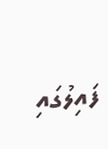ފައިލުގައި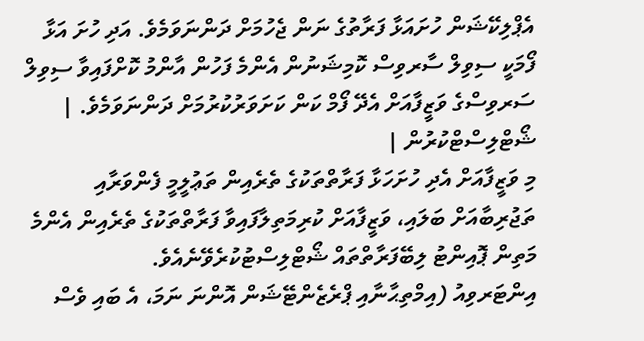އެޕްލިކޭޝަން ހުށައަޅާ ފަރާތުގެ ނަން ޖެހުމަށް ދަންނަވަމެވެ. އަދި ހުށަ އަޅާ ފޯމަކީ ސިވިލް ސާރވިސް ކޮމިޝަނުން އެންމެ ފަހުން އާންމު ކޮށްފައިވާ ސިވިލް ސަރވިސްގެ ވަޒީފާއަށް އެދޭ ފޯމް ކަން ކަށަވަރުކުރުމަށް ދަންނަވަމެވެ. |
ޝޯޓްލިސްޓްކުރުން |
މި ވަޒީފާއަށް އެދި ހުށަހަޅާ ފަރާތްތަކުގެ ތެރެއިން ތަޢުލީމީ ފެންވަރާއި ތަޖުރިބާއަށް ބަލައި، ވަޒީފާއަށް ކުރިމަތިލާފައިވާ ފަރާތްތަކުގެ ތެރެއިން އެންމެ މަތިން ޕޮއިންޓު ލިބޭފަރާތްތައް ޝޯޓްލިސްޓުކުރެވޭނެއެވެ.
އިންޓަރވިއު (އިމްތިޙާނާއި ޕްރެޒެންޓޭޝަން އޮންނަ ނަމަ، އެ ބައި ވެސް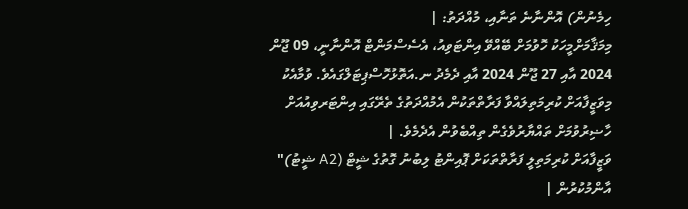ހިމެނުން) އޮންނާނެ ތަނާއި، މުއްދަތު: |
މިމަޤާމަށްމީހަކު ހޮވުމަށް ބޭއްވޭ އިންޓަވިއު، އެސެސްމަންޓް އޮންނާނީ، 09 ޖޫން 2024 އާއި 27 ޖޫން 2024 އާއި ދެމެދު ނ.އަތޮޅުހޮސްޕިޓަލްގައެވެ. ވުމާއެކު މިވަޒީފާއަށް ކުރިމަތިލައްވާ ފަރާތްތަކުން އެމުއްދަތުގެ ތެރޭގައި އިންޓަރވިއުއަށް ހާޟިރުވުމަށް ތައްޔާރުވެގެން ތިއްބެވުން އެދެމެވެ. |
ވަޒީފާއަށް ކުރިމަތިލީ ފަރާތްތަކަށް ޕޮއިންޓު ލިބުނު ގޮތުގެ ޝީޓް (A2 ޝީޓު)" އާންމުކުރުން |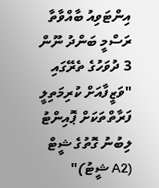އިންޓަވިއު ބާއްވާތާ ރަސްމީ ބަންދު ނޫން 3 ދުވަހުގެ ތެރޭގައި "ވަޒީފާއަށް ކުރިމަތިލީ ފަރާތްތަކަށް ޕޮއިންޓު ލިބުނު ގޮތުގެ ޝީޓް (A2 ޝީޓު)"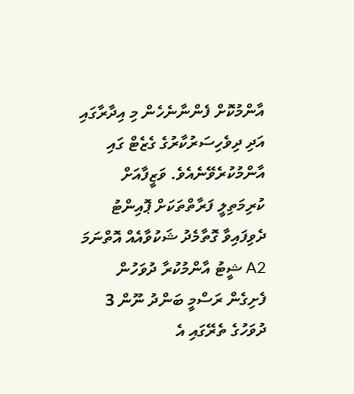އާންމުކޮށް ފެންނާނެހެން މި އިދާރާގައި އަދި ދިވެހިސަރުކާރުގެ ގެޒެޓް ގައި އާންމުކުރެވޭނެއެވެ. ވަޒީފާއަށް ކުރިމަތިލީ ފަރާތްތަކަށް ޕޮއިންޓު ދެވިފައިވާ ގޮތާމެދު ޝަކުވާއެއް އޮތްނަމަ A2 ޝީޓު އާންމުކުރާ ދުވަހުން ފެށިގެން ރަސްމީ ބަންދު ނޫން 3 ދުވަހުގެ ތެރޭގައި އެ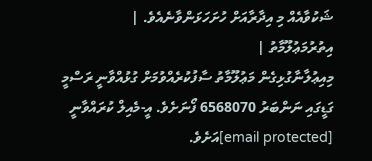ޝަކުވާއެއް މި އިދާރާއަށް ހުށަހަޅަންވާނެއެވެ. |
އިތުރުމަޢުލޫމާތު |
މިއިޢުލާނާގުޅިގެން މަޢުލޫމާތު ސާފުކުރެއްވުމަށް ގުޅުއްވާނީ ރަސްމީ ގަޑީގައި ނަންބަރު 6568070 ފޯނަށެވެ. އީ-މެއިލް ކުރައްވާނީ [email protected]އަށެވެ.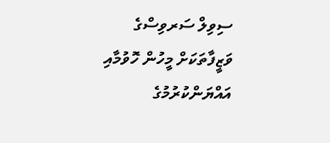ސިވިލް ސަރވިސްގެ ވަޒީފާތަކަށް މީހުން ހޮވުމާއި އައްޔަންކުރުމުގެ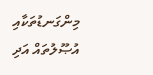މިންގަނޑުތަކާއި އުޞޫލުތައް އަދި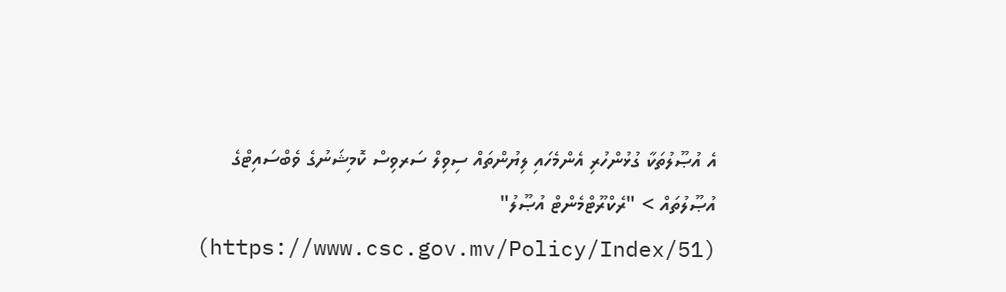އެ އުޞޫލުތަކާ ގުޅުންހުރި އެންމެހައި ލިޔުންތައް ސިވިލް ސަރވިސް ކޮމިޝަނުގެ ވެބްސައިޓްގެ އުޞޫލުތައް > "ރެކްރޫޓްމެންޓް އުޞޫލު" (https://www.csc.gov.mv/Policy/Index/51)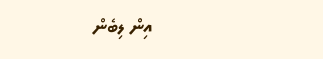އިން ލިބެން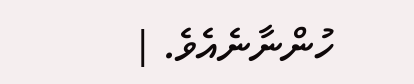ހުންނާނެއެވެ. |